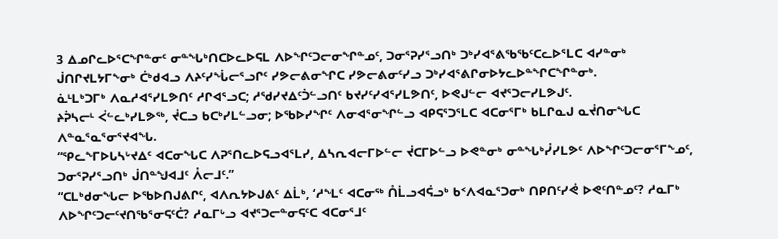3 ᐃᓄᒋᓚᐅᕐᑕᖏᓐᓂᑦ ᓂᓐᖓᒃᑎᑕᐅᓚᐅᕋᒪ ᐱᐅᖏᑦᑐᓕᓂᖏᓐᓄᑦ, ᑐᓂᕐᕈᓯᕐᓗᑎᒃ ᑐᒃᓯᐊᕐᕕᖃᖃᑦᑕᓚᐅᕐᒪᑕ ᐊᓯᓐᓂᒃ ᒎᑎᒋᔪᒪᔭᒥᖕᓂᒃ ᑖᒃᑯᐊᓗ ᐱᔨᑦᓯᖔᓕᕐᓗᒋᑦ ᓯᕗᓕᕕᓂᖏᑕ ᓯᕗᓕᕕᓂᑦᓯᓗ ᑐᒃᓯᐊᕐᕕᒋᓂᐅᔭᓚᐅᓐᖏᑕᖏᓐᓂᒃ.
ᓈᒻᒪᒃᑐᒥᒃ ᐱᓇᓱᐊᕐᓯᒪᕗᑎᑦ ᓱᒋᐊᕐᓗᑕ; ᓱᖁᓯᔪᐃᑦᑑᓪᓗᑎᑦ ᑲᔪᓯᑦᓯᐊᕐᓯᒪᕗᑎᑦ, ᐅᕙᒍᓪᓕ ᐊᔪᕐᑐᓕᓯᒪᕗᒍᑦ.
ᔨᕉᓴᓕᒻ ᐹᓪᓚᒃᓯᒪᕗᖅ, ᔫᑕᓗ ᑲᑕᒃᓯᒪᓪᓗᓂ; ᐅᖃᐅᓯᖏᑦ ᐱᓂᐊᕐᓂᖏᓪᓗ ᐊᑭᕋᕐᑐᕐᒪᑕ ᐊᑕᓂᕐᒥᒃ ᑲᒪᒋᓇᒍ ᓇᔫᑎᓂᖓᑕ ᐱᓐᓇᕐᓇᕐᓂᕐᔪᐊᖓ.
“ᕿᓚᖕᒥᐅᒐᓴᒡᔪᐃᑦ ᐊᑕᓂᖓᑕ ᐱᕈᕐᑎᓚᐅᕋᓗᐊᕐᒪᓯ, ᐃᓴᕆᐊᓕᒥᐅᓪᓕ ᔫᑕᒥᐅᓪᓗ ᐅᕙᓐᓂᒃ ᓂᓐᖓᒃᓮᓯᒪᕗᑦ ᐱᐅᖏᑦᑐᓕᓂᕐᒥᖕᓄᑦ, ᑐᓂᕐᕈᓯᕐᓗᑎᒃ ᒎᑎᓐᖑᐊᒧᑦ ᐰᓕᒧᑦ.”
“ᑕᒪᒃᑯᓂᖓᓕ ᐅᖃᐅᑎᒍᕕᒋᑦ, ᐊᐱᕆᔭᐅᒍᕕᑦ ᐃᒫᒃ, ‘ᓱᖕᒪᑦ ᐊᑕᓂᖅ ᑍᒫᓗᐊᕌᓗᒃ ᑲᑉᐱᐊᓇᕐᑐᓂᒃ ᑎᑭᑎᑦᓯᕚ ᐅᕙᑦᑎᓐᓄᑦ? ᓱᓇᒥᒃ ᐱᐅᖏᑦᑐᓕᑦᔪᑎᖃᕐᓂᕋᑦᑖ? ᓱᓇᒥᒡᓗ ᐊᔪᕐᑐᓕᓐᓂᕋᑦᑕ ᐊᑕᓂᕐᒧᑦ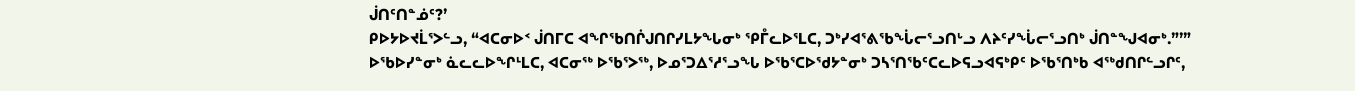ᒎᑎᑦᑎᓐᓅᑦ?’
ᑭᐅᔭᐅᔪᒫᕐᐳᓪᓗ, “ᐊᑕᓂᐅᑉ ᒎᑎᒥᑕ ᐊᖏᖃᑎᒌᒍᑎᒋᓯᒪᔭᖓᓂᒃ ᕿᒤᓚᐅᕐᒪᑕ, ᑐᒃᓯᐊᕐᕕᖃᖔᓕᕐᓗᑎᒡᓗ ᐱᔨᑦᓯᖔᓕᕐᓗᑎᒃ ᒎᑎᓐᖑᐊᓂᒃ.”’”
ᐅᖃᐅᓯᓐᓂᒃ ᓈᓚᓚᐅᖏᒻᒪᑕ, ᐊᑕᓂᖅ ᐅᖃᕐᐳᖅ, ᐅᓄᕐᑐᐃᕐᓱᕐᓗᖓ ᐅᖃᕐᑕᐅᖁᔭᓐᓂᒃ ᑐᓴᕐᑎᖃᑦᑕᓚᐅᕋᓗᐊᕋᒃᑭᑦ ᐅᖃᕐᑎᒃᑲ ᐊᖅᑯᑎᒋᓪᓗᒋᑦ,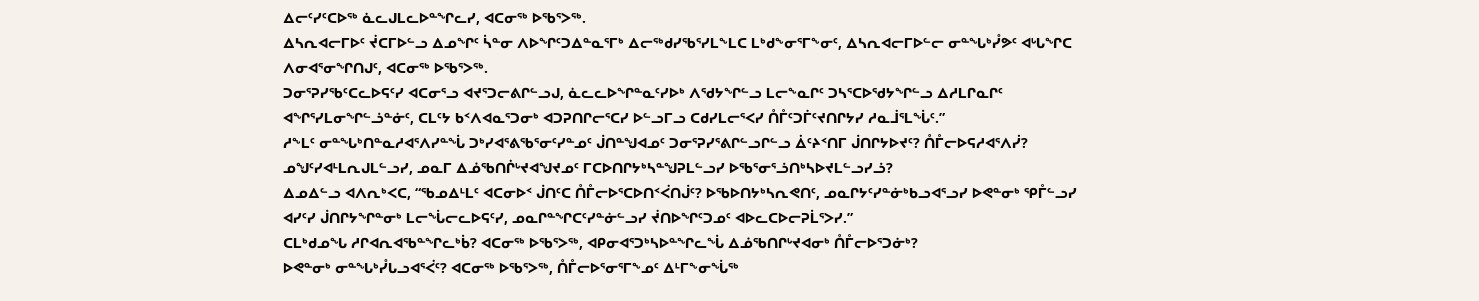ᐃᓕᑦᓯᑦᑕᐅᖅ ᓈᓚᒍᒪᓚᐅᓐᖏᓚᓯ, ᐊᑕᓂᖅ ᐅᖃᕐᐳᖅ.
ᐃᓴᕆᐊᓕᒥᐅᑦ ᔫᑕᒥᐅᓪᓗ ᐃᓄᖏᑦ ᓵᓐᓂ ᐱᐅᖏᑦᑐᐃᓐᓇᕐᒥᒃ ᐃᓕᖅᑯᓯᖃᕐᓯᒪᖕᒪᑕ ᒪᒃᑯᖕᓂᕐᒥᖕᓂᑦ, ᐃᓴᕆᐊᓕᒥᐅᓪᓕ ᓂᓐᖓᒃᓮᕗᑦ ᐊᒡᒐᖏᑕ ᐱᓂᐊᕐᓂᖏᑎᒍᑦ, ᐊᑕᓂᖅ ᐅᖃᕐᐳᖅ.
ᑐᓂᕐᕈᓯᖃᑦᑕᓚᐅᕋᑦᓯ ᐊᑕᓂᕐᓗ ᐊᔪᕐᑐᓕᕕᒋᓪᓗᒍ, ᓈᓚᓚᐅᖏᓐᓇᑦᓯᐅᒃ ᐱᖁᔭᖏᓪᓗ ᒪᓕᖕᓇᒋᑦ ᑐᓴᕐᑕᐅᖁᔭᖏᓪᓗ ᐃᓱᒪᒋᓇᒋᑦ ᐊᖏᕐᓯᒪᓂᖏᓪᓘᓐᓃᑦ, ᑕᒪᑦᔭ ᑲᑉᐱᐊᓇᕐᑐᓂᒃ ᐊᑐᕈᑎᒋᓕᕐᑕᓯ ᐅᓪᓗᒥᓗ ᑕᑯᓯᒪᓕᕐᐸᓯ ᑍᒤᑦᑐᒦᑦᔪᑎᒋᔭᓯ ᓱᓇᒨᕐᒪᖔᑦ.”
ᓱᖕᒪᑦ ᓂᓐᖓᒃᑎᓐᓇᓱᐊᕐᐱᓯᓐᖔ ᑐᒃᓯᐊᕐᕕᖃᕐᓂᑦᓯᓐᓄᑦ ᒎᑎᓐᖑᐊᓄᑦ ᑐᓂᕐᕈᓯᕐᕕᒋᓪᓗᒋᓪᓗ ᐄᑦᔨᑉᑎᒥ ᒎᑎᒋᔭᐅᔪᑦ? ᑍᒤᓕᐅᕋᓱᐊᕐᐱᓰ? ᓄᖑᑦᓯᐊᒻᒪᕆᒍᒪᓪᓗᓯ, ᓄᓇᒥ ᐃᓅᖃᑎᒌᒡᔪᐊᖑᔪᓄᑦ ᒥᑕᐅᑎᒋᔭᒃᓴᓐᖑᕈᒪᓪᓗᓯ ᐅᖃᕐᓂᕐᓘᑎᒃᓴᐅᔪᒪᓪᓗᓯᓘ?
ᐃᓄᐃᓪᓗ ᐊᐱᕆᒃᐸᑕ, “ᖃᓄᐃᒻᒪᑦ ᐊᑕᓂᐅᑉ ᒎᑎᑦᑕ ᑍᒤᓕᐅᕐᑕᐅᑎᑉᐹᑎᒎᑦ? ᐅᖃᐅᑎᔭᒃᓴᕆᕙᑎᑦ, ᓄᓇᒋᔭᑦᓯᓐᓃᒃᑲᓗᐊᕐᓗᓯ ᐅᕙᓐᓂᒃ ᕿᒤᓪᓗᓯ ᐊᓯᑦᓯ ᒎᑎᒋᔭᖏᓐᓂᒃ ᒪᓕᖔᓕᓚᐅᕋᑦᓯ, ᓄᓇᒋᓐᖏᑕᑦᓯᓐᓃᓪᓗᓯ ᔫᑎᐅᖏᑦᑐᓄᑦ ᐊᐅᓚᑕᐅᓕᕈᒫᕐᐳᓯ.”
ᑕᒪᒃᑯᓄᖓ ᓱᒋᐊᕆᐊᖃᓐᖏᓚᒃᑳ? ᐊᑕᓂᖅ ᐅᖃᕐᐳᖅ, ᐊᑭᓂᐊᕐᑐᒃᓴᐅᓐᖏᓚᖔ ᐃᓅᖃᑎᒋᒡᔪᐊᓂᒃ ᑍᒤᓕᐅᕐᑐᓃᒃ?
ᐅᕙᓐᓂᒃ ᓂᓐᖓᒃᓮᒐᓗᐊᕐᐹᑦ? ᐊᑕᓂᖅ ᐅᖃᕐᐳᖅ, ᑍᒤᓕᐅᕐᓂᕐᒥᖕᓄᑦ ᐃᒻᒥᖕᓂᖔᖅ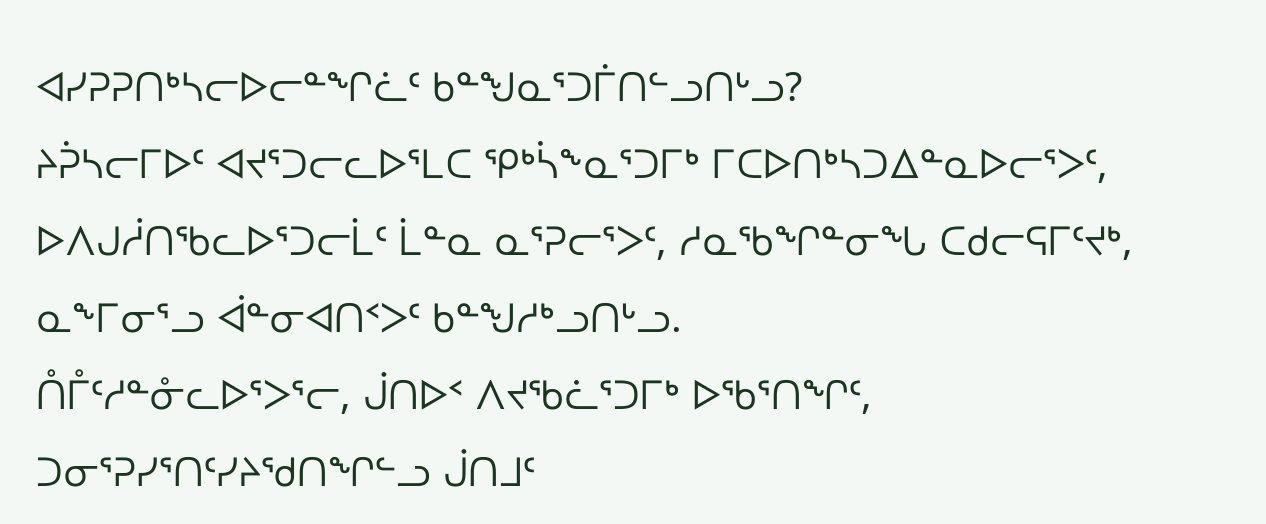ᐊᓯᕈᕈᑎᒃᓴᓕᐅᓕᓐᖏᓛᑦ ᑲᓐᖑᓇᕐᑐᒦᑎᓪᓗᑎᒡᓗ?
ᔨᕉᓴᓕᒥᐅᑦ ᐊᔪᕐᑐᓕᓚᐅᕐᒪᑕ ᕿᒃᓵᖕᓇᕐᑐᒥᒃ ᒥᑕᐅᑎᒃᓴᑐᐃᓐᓇᐅᓕᕐᐳᑦ, ᐅᐱᒍᓲᑎᖃᓚᐅᕐᑐᓕᒫᑦ ᒫᓐᓇ ᓇᕐᕈᓕᕐᐳᑦ, ᓱᓇᖃᖏᓐᓂᖓ ᑕᑯᓕᕋᒥᑦᔪᒃ, ᓇᖕᒥᓂᕐᓗ ᐋᓐᓂᐊᑎᑉᐳᑦ ᑲᓐᖑᓱᒃᓗᑎᒡᓗ.
ᑍᒤᑦᓱᓐᓁᓚᐅᕐᐳᕐᓕ, ᒎᑎᐅᑉ ᐱᔪᖃᓛᕐᑐᒥᒃ ᐅᖃᕐᑎᖏᑦ, ᑐᓂᕐᕈᓯᕐᑎᑦᓯᔨᖁᑎᖏᓪᓗ ᒎᑎᒧᑦ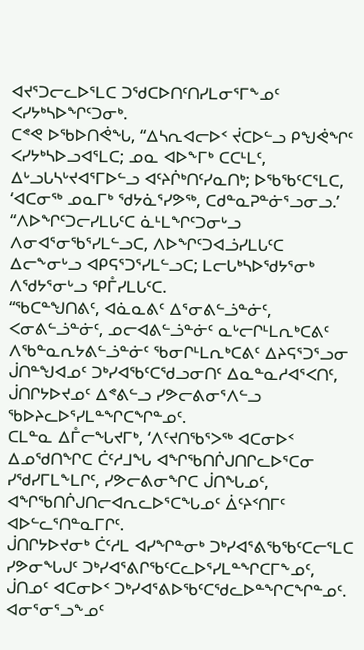ᐊᔪᕐᑐᓕᓚᐅᕐᒪᑕ ᑐᖁᑕᐅᑎᑦᑎᓯᒪᓂᕐᒥᖕᓄᑦ ᐸᓯᔭᒃᓴᐅᖏᑦᑐᓂᒃ.
ᑕᕝᕙ ᐅᖃᐅᑎᕚᖓ, “ᐃᓴᕆᐊᓕᐅᑉ ᔫᑕᐅᓪᓗ ᑭᖑᕚᖏᑦ ᐸᓯᔭᒃᓴᐅᓗᐊᕐᒪᑕ; ᓄᓇ ᐊᐅᖕᒥᒃ ᑕᑕᒻᒪᑦ, ᐃᒡᓗᒐᓴᒡᔪᐊᕐᒥᐅᓪᓗ ᐊᑦᔨᒌᒃᑎᑦᓯᓇᑎᒃ; ᐅᖃᖃᑦᑕᕐᒪᑕ, ‘ᐊᑕᓂᖅ ᓄᓇᒥᒃ ᖁᔭᓈᕐᓯᕗᖅ, ᑕᑯᓐᓇᕈᓐᓃᕐᓗᓂᓗ.’
“ᐱᐅᖏᑦᑐᓕᓯᒪᒐᑦᑕ ᓈᒻᒪᖏᑦᑐᓂᒡᓗ ᐱᓂᐊᕐᓂᖃᕐᓯᒪᓪᓗᑕ, ᐱᐅᖏᑦᑐᐊᓘᓯᒪᒐᑦᑕ ᐃᓕᖕᓂᒡᓗ ᐊᑭᕋᕐᑐᕐᓯᒪᓪᓗᑕ; ᒪᓕᒐᒃᓴᐅᖁᔭᕐᓂᒃ ᐱᖁᔭᕐᓂᒡᓗ ᕿᒤᓯᒪᒐᑦᑕ.
“ᖃᑕᓐᖑᑎᕕᑦ, ᐊᓈᓇᕕᑦ ᐃᕐᓂᕕᓪᓘᓐᓃᑦ, ᐸᓂᕕᓪᓘᓐᓃᑦ, ᓄᓕᐊᕕᓪᓘᓐᓃᑦ ᓇᒡᓕᒋᒻᒪᕆᒃᑕᕕᑦ ᐱᖃᓐᓇᕆᔭᕕᓪᓘᓐᓃᑦ ᖃᓂᒋᒻᒪᕆᒃᑕᕕᑦ ᐃᔨᕋᕐᑐᕐᓗᓂ ᒎᑎᓐᖑᐊᓄᑦ ᑐᒃᓯᐊᖃᑦᑕᖁᓗᓂᑎᑦ ᐃᓇᓐᓇᓱᐊᕐᐸᑎᑦ, ᒎᑎᒋᔭᐅᔪᓄᑦ ᐃᕝᕕᓪᓗ ᓯᕗᓕᕕᓂᕐᐱᓪᓗ ᖃᐅᔨᓚᐅᕐᓯᒪᓐᖏᑕᖏᓐᓄᑦ.
ᑕᒪᓐᓇ ᐃᒤᓕᖓᔪᒥᒃ, ‘ᐱᑦᔪᑎᖃᕐᐳᖅ ᐊᑕᓂᐅᑉ ᐃᓄᖁᑎᖏᑕ ᑖᑦᓱᒧᖓ ᐊᖏᖃᑎᒌᒍᑎᒋᓚᐅᕐᑕᓂ ᓯᖁᓯᒥᒪᖕᒪᒋᑦ, ᓯᕗᓕᕕᓂᖏᑕ ᒎᑎᖓᓄᑦ, ᐊᖏᖃᑎᒌᒍᑎᓕᐊᕆᓚᐅᕐᑕᖓᓄᑦ ᐄᑦᔨᑉᑎᒥᑦ ᐊᐅᓪᓚᕐᑎᓐᓇᒥᒋᑦ.
ᒎᑎᒋᔭᐅᔪᓂᒃ ᑖᑦᓱᒪ ᐊᓯᖏᓐᓂᒃ ᑐᒃᓯᐊᕐᕕᖃᖃᑦᑕᓕᕐᒪᑕ ᓯᕗᓂᖓᒍᑦ ᑐᒃᓯᐊᕐᕕᒋᖃᑦᑕᓚᐅᕐᓯᒪᓐᖏᑕᒥᖕᓄᑦ, ᒎᑎᓄᑦ ᐊᑕᓂᐅᑉ ᑐᒃᓯᐊᕐᕕᐅᖃᑦᑕᖁᓚᐅᓐᖏᑕᖏᓐᓄᑦ.
ᐊᓂᕐᓂᕐᓗᖕᓄᑦ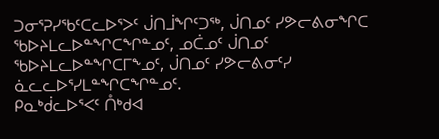ᑐᓂᕐᕈᓯᖃᑦᑕᓚᐅᕐᐳᑦ ᒎᑎᒨᖏᑦᑐᖅ, ᒎᑎᓄᑦ ᓯᕗᓕᕕᓂᖏᑕ ᖃᐅᔨᒪᓚᐅᓐᖏᑕᖏᓐᓄᑦ, ᓄᑖᓄᑦ ᒎᑎᓄᑦ ᖃᐅᔨᒪᓚᐅᓐᖏᑕᒥᖕᓄᑦ, ᒎᑎᓄᑦ ᓯᕗᓕᕕᓂᑦᓯ ᓈᓚᓚᐅᕐᓯᒪᓐᖏᑕᖏᓐᓄᑦ.
ᑭᓇᒃᑰᓚᐅᕐᐸᑦ ᑍᒃᑯᐊ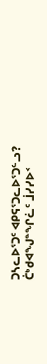ᑐᓴᓚᐅᕐᑐᑦ ᐊᑭᕋᕐᑐᓚᐅᕐᑐᓪᓗ? ᑖᒃᑯᐊᖑᓐᖏᓛᑦ ᒨᓯᓯᐅᑉ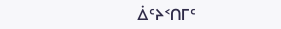ᐄᑦᔨᑉᑎᒥᑦ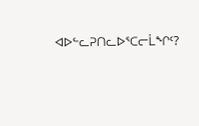ᐊᐅᓪᓚᕈᑎᓚᐅᕐᑕᓕᒫᖏᑦ?